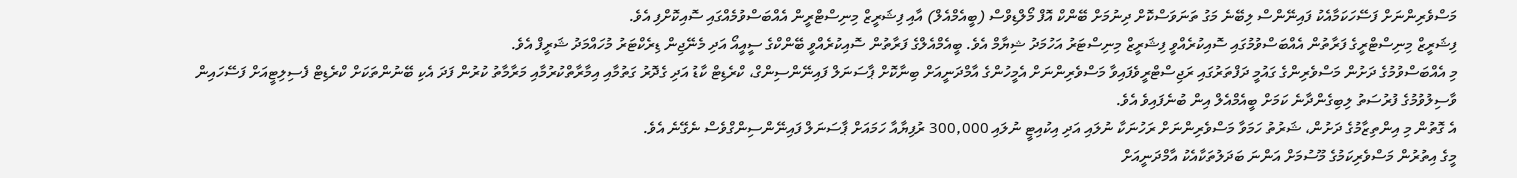މަސްވެރިންނަށް ފަސޭހަކަމާއެކު ފައިނޭންސް ލިބޭނެ މަގު ތަނަވަސްކޮށް ދިނުމަށް ބޭންކް އޮފް މޯލްޑިވްސް (ބީއެމްއެލް) އާއި ފިޝަރީޒް މިނިސްޓްރީން އެއްބަސްވުމެއްގައި ސޮއިކޮށްފި އެވެ.
ފިޝަރީޒް މިނިސްޓްރީގެ ފަރާތުން އެއްބަސްވުމުގައި ސޮއިކުރެއްވީ ފިޝަރީޒް މިނިސްޓަރު އަހުމަދު ޝިޔާމް އެވެ. ބީއެމްއެލްގެ ފަރާތުން ސޮއިކުރެއްވީ ބޭންކްގެ ސީއީއޯ އަދި މެނޭޖިން ޑިރެކްޓަރު މުހައްމަދު ޝަރީފް އެވެ.
މި އެއްބަސްވުމުގެ ދަށުން މަސްވެރިންގެ ގައުމީ ދަފްތަރުގައި ރަޖިސްޓްރީވެފައިވާ މަސްވެރިންނަށް އެމީހުންގެ އާމްދަނީއަށް ބިނާކޮށް ޕާސަނަލް ފައިނޭންސިންގް، ކްރެޑިޓް ކާޑު އަދި ގެދޮރު ގަތުމާއި އިމާރާތްކުރުމާއި މަރާމާތު ކުރުން ފަދަ އެކި ބޭނުންތަކަށް ކްރެޑިޓް ފެސިލިޓީއަށް ފަސޭހައިން ވާސިލުވުމުގެ ފުރުސަތު ލިބިގެންދާނެ ކަމަށް ބީއެމްއެލް އިން ބުނެފައިވެ އެވެ.
އެ ގޮތުން މި އިންތިޒާމުގެ ދަށުން، ޝަރުތު ހަމަވާ މަސްވެރިންނަށް ރަހުނަކާ ނުލައި އަދި އިކުއިޓީ ނުލައި 300,000 ރުފިޔާއާ ހަމައަށް ޕާސަނަލް ފައިނޭންސިންގްވެސް ނެގޭނެ އެވެ.
މީގެ އިތުރުން މަސްވެރިކަމުގެ މޫސުމަށް އަންނަ ބަދަލުތަކާއެކު އާމްދަނީއަށް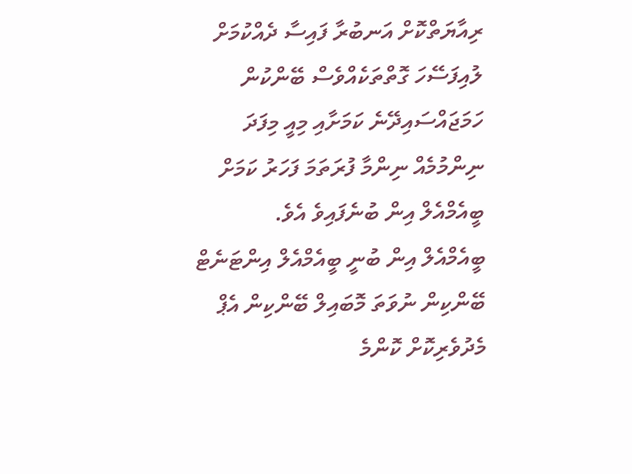ރިއާޔަތްކޮށް އަނބުރާ ފައިސާ ދެއްކުމަށް ލުއިފަސޭހަ ގޮތްތަކެއްވެސް ބޭންކުން ހަމަޖައްސައިދޭނެ ކަމަށާއި މިއީ މިފަދަ ނިންމުމެއް ނިންމާ ފުރަތަމަ ފަހަރު ކަމަށް ބީއެމްއެލް އިން ބުނެފައިވެ އެވެ.
ބީއެމްއެލް އިން ބުނީ ބީއެމްއެލް އިންޓަނެޓް ބޭންކިން ނުވަތަ މޮބައިލް ބޭންކިން އެޕް މެދުވެރިކޮށް ކޮންމެ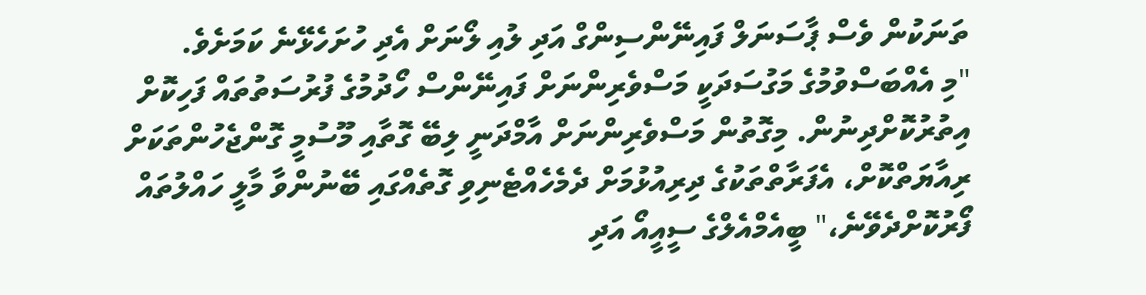ތަނަކުން ވެސް ޕާސަނަލް ފައިނޭންސިންގް އަދި ލުއި ލޯނަށް އެދި ހުށަހެޅޭނެ ކަމަށެވެ.
"މި އެއްބަސްވުމުގެ މަގުސަދަކީ މަސްވެރިންނަށް ފައިނޭންސް ހޯދުމުގެ ފުރުސަތުތައް ފަހިކޮށް އިތުރުކޮށްދިނުން. މިގޮތުން މަސްވެރިންނަށް އާމްދަނީ ލިބޭ ގޮތާއި މޫސުމީ ގޮންޖެހުންތަކަށް ރިއާޔަތްކޮށް، އެފަރާތްތަކުގެ ދިރިއުޅުމަށް ދެމެހެއްޓެނިވި ގޮތެއްގައި ބޭނުންވާ މާލީ ހައްލުތައް ފޯރުކޮށްދެވޭނެ،" ބީއެމްއެލްގެ ސީއީއޯ އަދި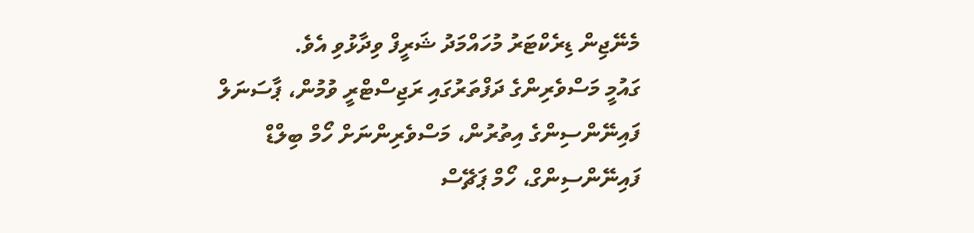މެނޭޖިން ޑިރެކްޓަރު މުހައްމަދު ޝަރީފް ވިދާޅުވި އެވެ.
ގައުމީ މަސްވެރިންގެ ދަފްތަރުގައި ރަޖިސްޓްރީ ވުމުން، ޕާސަނަލް ފައިނޭންސިންގެ އިތުރުން، މަސްވެރިންނަށް ހޯމް ބިލްޑް ފައިނޭންސިންގް، ހޯމް ޕަޗޭސް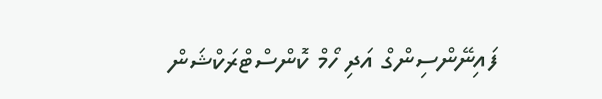ފައިނޭންސިންގް އަދި ހޯމް ކޮންސްޓްރަކްޝަން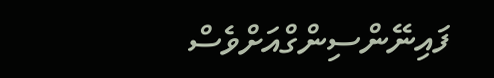ފައިނޭންސިންގްއަށްވެސް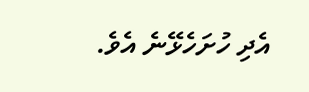އެދި ހުށަހެޅޭނެ އެވެ.